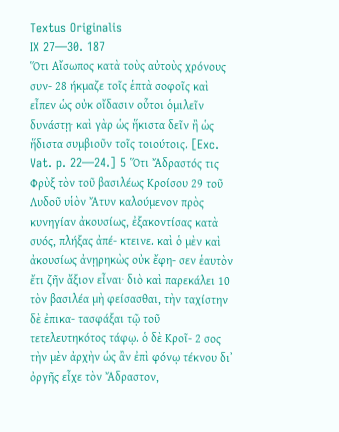Textus Originalis
IX 27—30. 187
Ὅτι Αἴσωπος κατὰ τοὺς αὐτοὺς χρόνους συν- 28 ήκμαζε τοῖς ἑπτὰ σοφοῖς καὶ εἶπεν ὡς οὐκ οἴδασιν οὗτοι ὁμιλεῖν δυνάστῃ· καὶ γὰρ ὡς ἥκιστα δεῖν ἢ ὡς ἥδιστα συμβιοῦν τοῖς τοιούτοις. [Exc. Vat. p. 22—24.] 5 Ὅτι Ἄδραστός τις Φρὺξ τὸν τοῦ βασιλέως Κροίσου 29 τοῦ Λυδοῦ υἱὸν Ἄτυν καλούμενον πρὸς κυνηγίαν ἀκουσίως, ἐξακοντίσας κατὰ συός, πλήξας ἀπέ- κτεινε. καὶ ὁ μὲν καὶ ἀκουσίως ἀνῃρηκὼς οὐκ ἔφη- σεν ἑαυτὸν ἔτι ζῆν ἄξιον εἶναι· διὸ καὶ παρεκάλει 10 τὸν βασιλέα μὴ φείσασθαι, τὴν ταχίστην δὲ ἐπικα- τασφάξαι τῷ τοῦ τετελευτηκότος τάφῳ. ὁ δὲ Κροῖ- 2 σος τὴν μὲν ἀρχὴν ὡς ἂν ἐπὶ φόνῳ τέκνου δι᾿ ὀργῆς εἶχε τὸν Ἄδραστον,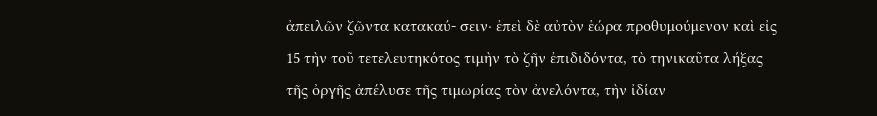ἀπειλῶν ζῶντα κατακαύ- σειν· ἐπεὶ δὲ αὐτὸν ἑώρα προθυμούμενον καὶ εἰς 15 τὴν τοῦ τετελευτηκότος τιμὴν τὸ ζῆν ἐπιδιδόντα, τὸ τηνικαῦτα λήξας τῆς ὀργῆς ἀπέλυσε τῆς τιμωρίας τὸν ἀνελόντα, τὴν ἰδίαν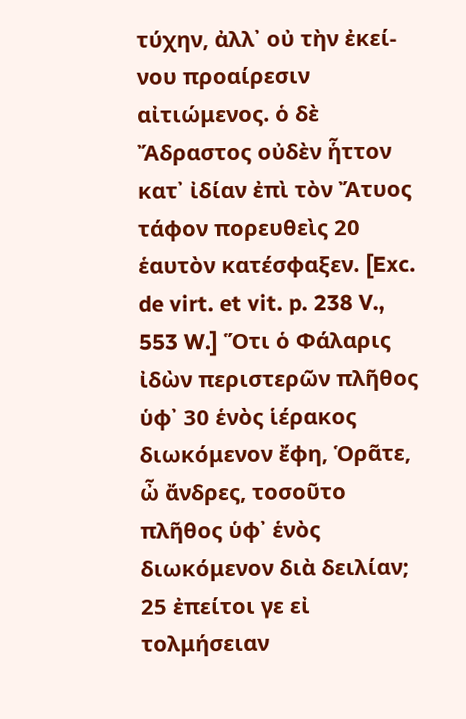τύχην, ἀλλ᾿ οὐ τὴν ἐκεί- νου προαίρεσιν αἰτιώμενος. ὁ δὲ Ἄδραστος οὐδὲν ἧττον κατ᾿ ἰδίαν ἐπὶ τὸν Ἄτυος τάφον πορευθεὶς 20 ἑαυτὸν κατέσφαξεν. [Exc. de virt. et vit. p. 238 V., 553 W.] Ὅτι ὁ Φάλαρις ἰδὼν περιστερῶν πλῆθος ὑφ᾿ 30 ἑνὸς ἱέρακος διωκόμενον ἔφη, Ὁρᾶτε, ὦ ἄνδρες, τοσοῦτο πλῆθος ὑφ᾿ ἑνὸς διωκόμενον διὰ δειλίαν; 25 ἐπείτοι γε εἰ τολμήσειαν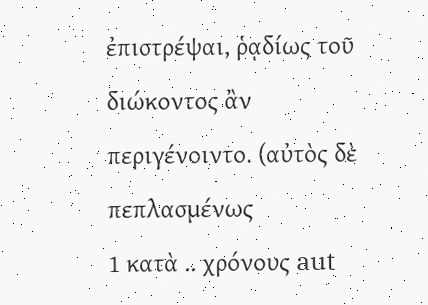ἐπιστρέψαι, ῥᾳδίως τοῦ διώκοντος ἂν περιγένοιντο. (αὐτὸς δὲ πεπλασμένως
1 κατὰ .. χρόνους aut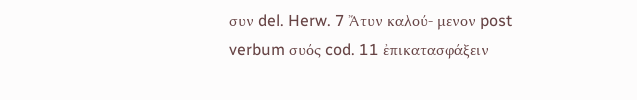συν del. Herw. 7 Ἄτυν καλού- μενον post verbum συός cod. 11 ἐπικατασφάξειν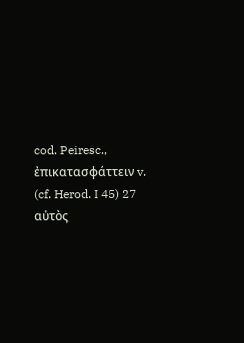cod. Peiresc., ἐπικατασφάττειν v. (cf. Herod. I 45) 27 αὐτὸς